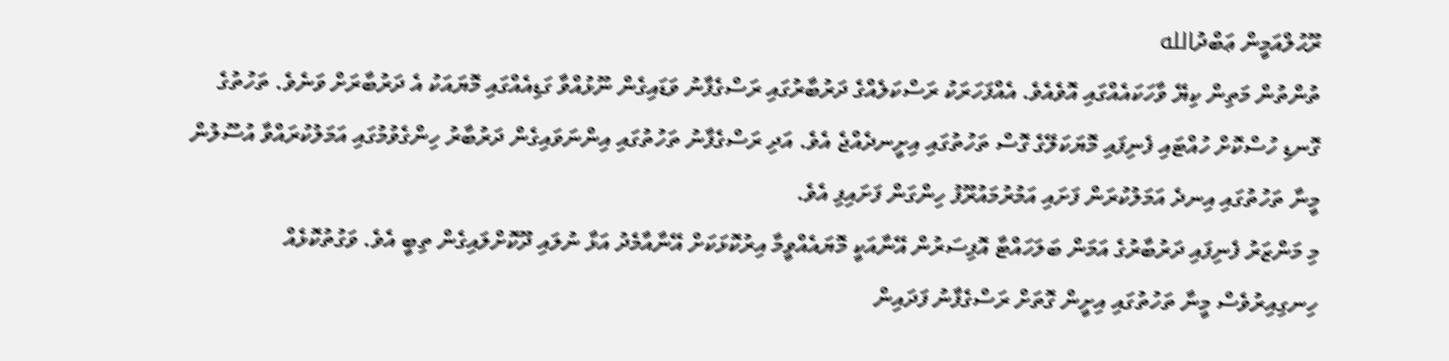ރޫޙުލްއަމީން ޢަބްދުالله
ތުންތުން މަތިން ކިޔޭ ވާހަކައެއްގައި އޮވެއެވެ. އެއްފަހަރަކު ރަސްކަލެއްގެ ދަރުބާރުގައި ރަސްގެފާނު ވަޑައިގެން ނޫޅުއްވާ ގަޑިއެއްގައި މޮޔައަކު އެ ދަރުބާރަށް ވަނެވެ. ތަހުތުގެ ގޮނޑި ހުސްކޮށް ހުއްޓައި ފެނިފައި މޮޔަކަލޭގެ ގޮސް ތަހުތުގައި އިށީނދެއްޖެ އެވެ. އަދި ރަސްގެފާނު ތަހުތުގައި އިންނަވައިގެން ދަރުބާރު ހިންގެވުމުގައި އަމަލުކުރައްވާ އުސޫލުން މީނާ ތަހުތުގައި އިނދެ އަމަލުކުރަން ފަށައި އަމުރުމައުރޫފު ހިންގަން ފަށައިފި އެވެ.
މި މަންޒަރު ފެނިފައި ދަރުބާރުގެ އަމަން ބަލަހައްޓާ އޮފިސަރުން އޭނާއަކީ މޮޔައެއްވީމާ އިރުކޮޅަކަށް އޭނާއާމެދު އަޅާ ނުލައި ދޫކޮށްލައިގެން ތިބީ އެވެ. ވަގުތުކޮޅެއް ހިނގިއިރުވެސް މީނާ ތަހުތުގައި އިށީން ގޮތަށް ރަސްގެފާނު ފަދައިން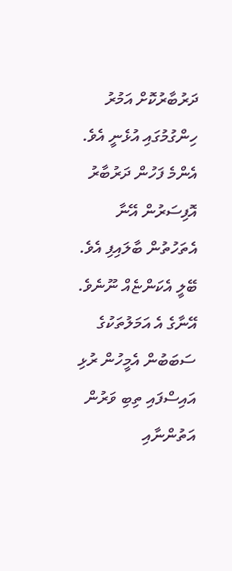ދަރުބާރުކޮށް އަމުރު ހިންގުމުގައި އުޅެނީ އެވެ. އެންމެ ފަހުން ދަރުބާރު އޮފިސަރުން އޭނާ އެތަހުތުން ބާލައިފި އެވެ. ބޭލީ އެކަންޏެއް ނޫނެވެ. އޭނާގެ އެ އަމަލުތަކުގެ ސަބަބުން އެމީހުން ރުޅި އައިސްފައި ތިބި ވަރުން އަތުންނާއި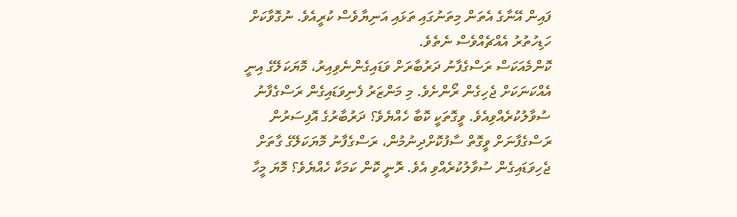ފައިން އޭނާގެ އެތަން މިތަނުގައި ތަޅައި އަނިޔާވެސް ކުރީއެވެ. ނުގޮވާކަށް ހަޑިހުތުރު އެއްޗެއްވެސް ނެތެވެ.
ކޮންމެއަކަސް ރަސްގެފާނު ދަރުބާރަށް ވަޑައިގެންނެވިއިރު، މޮޔަކަލޭގެ އިނީ އެއްކަނަކަށް ޖެހިގެން ރޯންށެވެ. މި މަންޒަރު ފެނިވަޑައިގެން ރަސްގެފާނު ސުވާލުކުރެއްވިއެވެ. ވީގޮތަކީ ކޮބާ ހެއްޔެވެ؟ ދަރުބާރުގެ އޮފިސަރުން ރަސްގެފާނަށް ވީގޮތް ސާފުކޮށްދިނުމުން، ރަސްގެފާނު މޮޔަކަލޭގެ ގާތަށް ޖެހިވަޑައިގެން ސުވާލުކުރެއްވި އެވެ. ރޮނީ ކޮން ކަމަކާ ހެއްޔެވެ؟ މޮޔަ މީހާ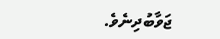ޖަވާބުދިނެވެ.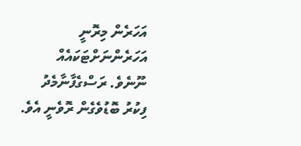އަހަރެން މިރޮނީ އަހަރެންނަށްޓަކައެއް ނޫނެވެ. ރަސްގެފާނާމެދު ފިކުރު ބޮޑުވެގެން ރޮވެނީ އެވެ.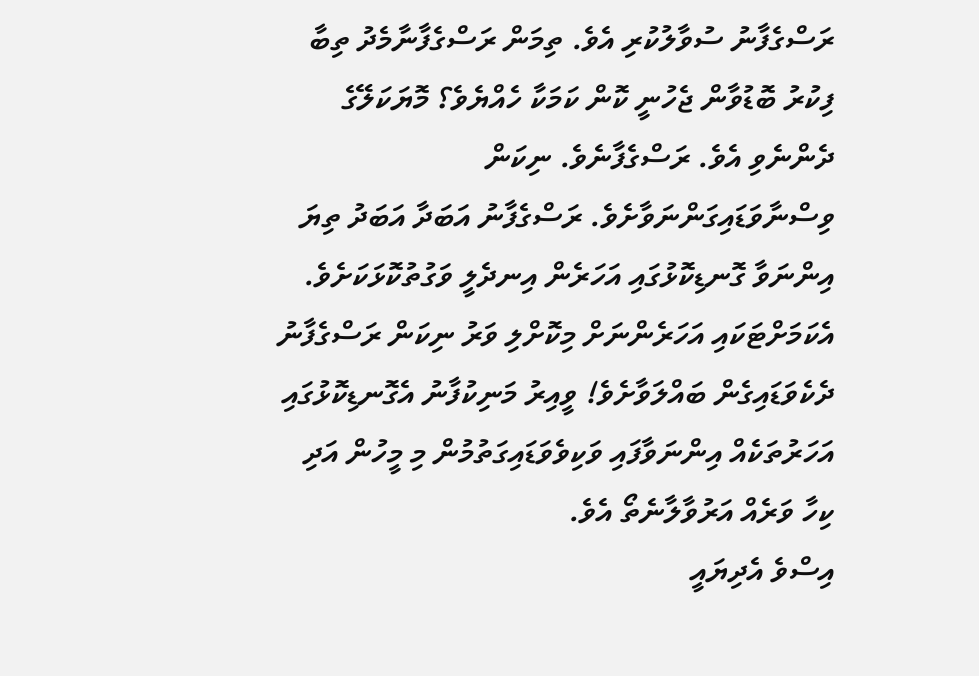ރަސްގެފާނު ސުވާލުކުރި އެވެ. ތިމަން ރަސްގެފާނާމެދު ތިބާ ފިކުރު ބޮޑުވާން ޖެހުނީ ކޮން ކަމަކާ ހެއްޔެވެ؟ މޮޔަކަލޭގެ ދެންނެވި އެވެ. ރަސްގެފާނެވެ. ނިކަން ވިސްނާވަޑައިގަންނަވާށެވެ. ރަސްގެފާނު އަބަދާ އަބަދު ތިޔަ އިންނަވާ ގޮނޑިކޮޅުގައި އަހަރެން އިނދެލީ ވަގުތުކޮޅަކަށެވެ. އެކަމަށްޓަކައި އަހަރެންނަށް މިކޮށްލި ވަރު ނިކަން ރަސްގެފާނު ދެކެވަޑައިގެން ބައްލަވާށެވެ! ވީއިރު މަނިކުފާނު އެގޮނޑިކޮޅުގައި އަހަރުތަކެއް އިންނަވާފައި ވަކިވެވަޑައިގަތުމުން މި މީހުން އަދި ކިހާ ވަރެއް އަރުވާލާނެތޯ އެވެ.
އިސްވެ އެދިޔައީ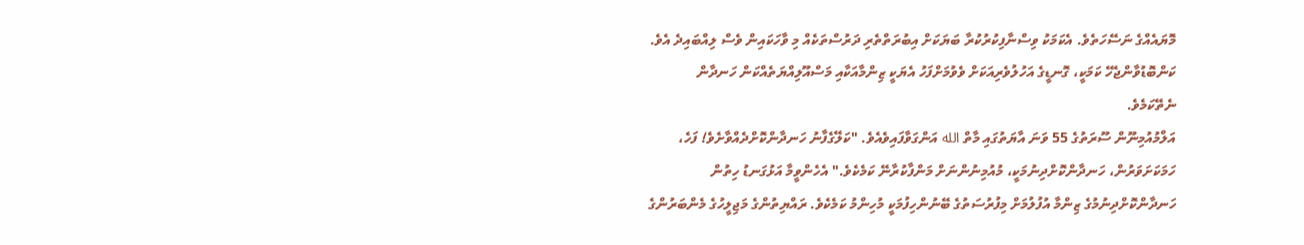މޮޔައެއްގެ ނަސޭހަތެވެ. އެކަމަކު ވިސްނާފިކުރުކުރާ ބަޔަކަށް އިބުރަތްތެރި ދަރުސްތަކެއް މި ވާހަކައިން ވެސް ލިއްބައިދެ އެވެ. ކަންބޮޑުވާންޖެހޭ ކަމަކީ، ގޮނޑީގެ އަހުލުވެރިއަކަށް ވެވުމަށްފަހު އެޔަކީ ޒިންމާއަކާއި މަސްއޫލިއްޔަތެއްކަން ހަނދާން ނެތޭކަމެވެ.
އަލްމުއުމިނޫން ސޫރަތުގެ 55 ވަނަ އާޔަތުގައި މާތް الله އަންގަވާފައިވެއެވެ. "ކަލޭގެފާނު ހަނދާންކޮށްދެއްވާށެވެ! ފަހެ، ހަމަކަށަވަރުން، ހަނދާންކޮށްދިނުމަކީ، މުއުމިނުންނަށް މަންފާކުރާނޭ ކަމެކެވެ." އެހެންވީމާ އަޅުގަނޑު ހިތުން ހަނދާންކޮށްދިނުމުގެ ޒިންމާ އުފުލުމަށް މިފުރުސަތުގެ ބޭނުންހިފުމަކީ މުހިންމު ކަމެކެވެ. ރައްޔިތުންގެ މަޖިލީހުގެ މެންބަރުންގެ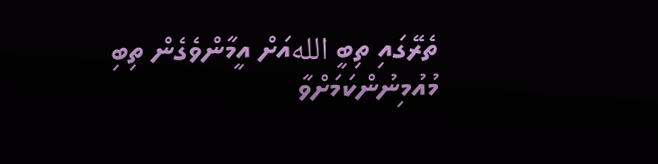ތެރޭގައި ތިބީ اللهއަށް އީމާންވެގެން ތިބި މުއުމިނުންކަމަށްވާ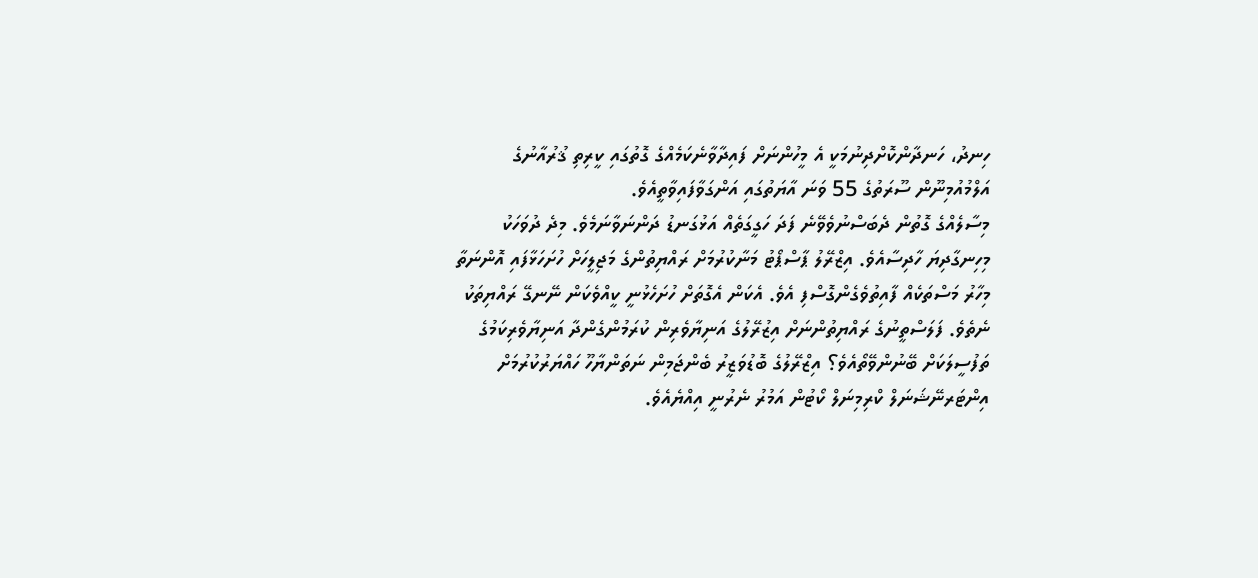ހިނދު، ހަނދާންކޮށްދިނުމަކީ އެ މީހުންނަށް ފައިދާވާނެކަމެއްގެ ގޮތުގައި ކީރިތި ޤުރުއާނުގެ އަލްމުއުމިނޫން ސޫރަތުގެ 55 ވަނަ އާޔަތުގައި އަންގަވާފައިވާތީއެވެ.
މިސާލެއްގެ ގޮތުން ދެބަސްނުވެވޭނެ ފަދަ ހަގީގަތެއް އަޅުގަނޑު ދަންނަވާނަމެވެ. މިދެ ދުވަހަކު މިހިނގާދިޔަ ހާދިސާއެވެ. އިޒްރޭލު ޕާސްޕޯޓު މަނާކުރުމަށް ރައްޔިތުންގެ މަޖިލީހަށް ހުށަހަޅާފައި އޮންނަތާ މިހާރު މަސްތަކެއް ފާއިތުވެގެންގޮސްފި އެވެ. އެކަން އެގޮތަށް ހުށަހެޅުނީ ކީއްވެކަން ނޭނގޭ ރައްޔިތަކު ނެތެވެ. ފަލަސްތީނުގެ ރައްޔިތުންނަށް އިޒުރޭލުގެ އަނިޔާވެރިން ކުރަމުންގެންދާ އަނިޔާވެރިކަމުގެ ތަފުސީލަކަށް ބޭނުންވޭތޯއެވެ؟ އިޒްރޭލުގެ ބޮޑުވަޒީރު ބެންޖަމިން ނަތަންޔާހޫ ހައްޔަރުކުރުމަށް އިންޓަރނޭޝަނަލް ކްރިމިނަލް ކޯޓުން އަމުރު ނެރުނީ އިއްޔެއެވެ.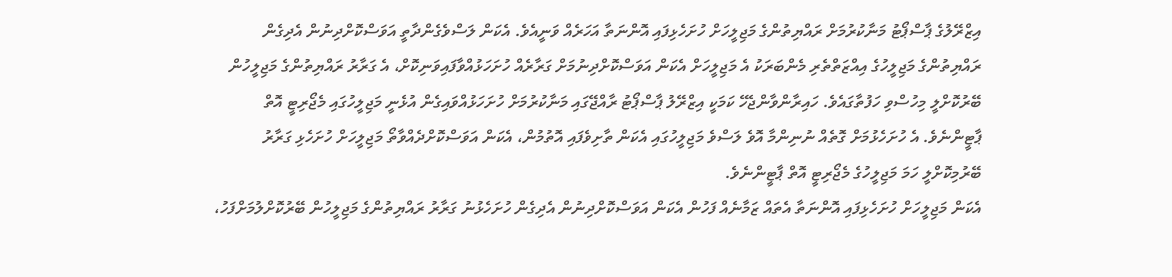އިޒްރޭލުގެ ޕާސްޕޯޓު މަނާކުރުމަށް ރައްޔިތުންގެ މަޖިލީހަށް ހުށަހެޅިފައި އޮންނަތާ އަހަރެއް ވަނީއެވެ. އެކަން ލަސްވެގެންދާތީ އަވަސްކޮށްދިނުން އެދިގެން ރައްޔިތުންގެ މަޖިލީހުގެ އިއްޒަތްތެރި މެންބަރަކު އެ މަޖިލީހަށް އެކަން އަވަސްކޮށްދިނުމަށް ގަރާރެއް ހުށަހަޅުއްވާފައިވަނިކޮށް، އެ ގަރާރު ރައްޔިތުންގެ މަޖިލީހުން ބޭރުކޮށްލީ މިހުސްވި ހަފުތާގައެވެ. ހައިރާންވާންޖެހޭ ކަމަކީ އިޒްރޭލު ޕާސްޕޯޓު ރާއްޖޭގައި މަނާކުރުމަށް ހުށަހަޅުއްވައިގެން އުޅެނީ މަޖިލީހުގައި މެޖޯރިޓީ އޮތް ޕާޓީންނެވެ. އެ ހުށަހެޅުމަށް ގޮތެއް ނުނިންމާ އޮވެ ލަސްވެ މަޖިލީހުގައި އެކަން ތާށިވެފައި އޮތުމުން، އެކަން އަވަސްކޮށްދެއްވާތޯ މަޖިލީހަށް ހުށަހެޅި ގަރާރު ބޭރުމިކޮށްލީ ހަމަ މަޖިލީހުގެ މެޖޯރިޓީ އޮތް ޕާޓީންނެވެ.
އެކަން މަޖިލީހަށް ހުށަހެޅިފައި އޮންނަތާ އެތައް ޒަމާނެއް ފަހުން އެކަން އަވަސްކޮށްދިނުން އެދިގެން ހުށަހެޅުނު ގަރާރު ރައްޔިތުންގެ މަޖިލީހުން ބޭރުކޮށްލުމަށްފަހު،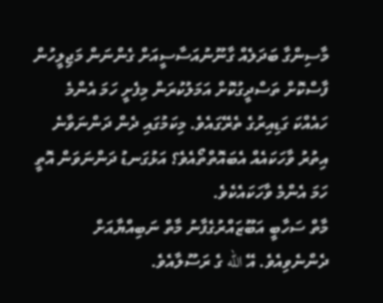މާސިންގާ ބަދަލެއް ގާނޫނުއަސާސީއަށް ގެންނަން މަޖިލީހުން ފާސްކޮށް ތަސްދީގުކޮށް އަމަލުކުރަން މިފެށީ ހަމަ އެންމެ ހައެއްކަ ގަޑިއިރުގެ ތެރޭގައެވެ. މިކަމުގައި ދެން ދަންނަވާނެ އިތުރު ވާހަކައެއް އެބައޮތްތޯއެވެ؟ އަޅުގަނޑު ދަންނަވަން އޮތީ ހަމަ އެންމެ ވާހަކައެކެވެ.
މާތް ސަހާބީ އަބޫޒައްރުގެފާނު މާތް ނަބިއްޔާއަށް ދެންނެވިއެވެ. އޭ الله ގެ ރަސޫލާއެވެ.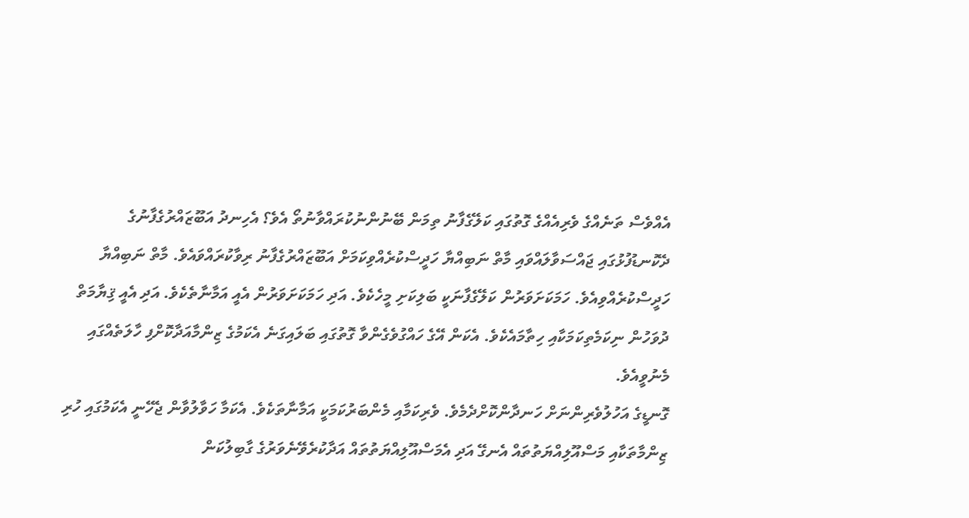އެއްވެސް ތަނެއްގެ ވެރިއެއްގެ ގޮތުގައި ކަލޭގެފާނު ތިމަން ބޭނުންނުކުރައްވާނުތޯ އެވެ؟ އެހިނދު އަބޫޒައްރުގެފާނުގެ ދެކޮނޑުފުޅުގައި ޖައްސަވާލައްވައި މާތް ނަބިއްޔާ ހަދީސްކުރެއްވިކަމަށް އަބޫޒައްރުގެފާނު ރިވާކުރައްވައެވެ. މާތް ނަބިއްޔާ ހަދީސްކުރެއްވިއެވެ. ހަމަކަށަވަރުން ކަލޭގެފާނަކީ ބަލިކަށި މީހެކެވެ. އަދި ހަމަކަށަވަރުން އެއީ އަމާނާތެކެވެ. އަދި އެއީ ޤިޔާމަތް ދުވަހުން ނިކަމެތިކަމަކާއި ހިތާމައެކެވެ. އެކަން އޭގެ ހައްގުވެގެންވާ ގޮތުގައި ބަލައިގަނެ އެކަމުގެ ޒިންމާއަދާކޮށްފި ހާލަތެއްގައި މެނުވީއެވެ.
ގޮނޑީގެ އަހުލުވެރިންނަށް ހަނދާންކޮށްދެމެވެ. ވެރިކަމާއި މެންބަރުކަމަކީ އަމާނާތަކެވެ. އެކަމާ ހަވާލުވާން ޖެހޭނީ އެކަމުގައި ހުރި ޒިންމާތަކާއި މަސްއޫލިއްޔަތުތައް އެނގޭ އަދި އެމަސްއޫލިއްޔަތުތައް އަދާކުރެވޭނެވަރުގެ ގާބިލުކަން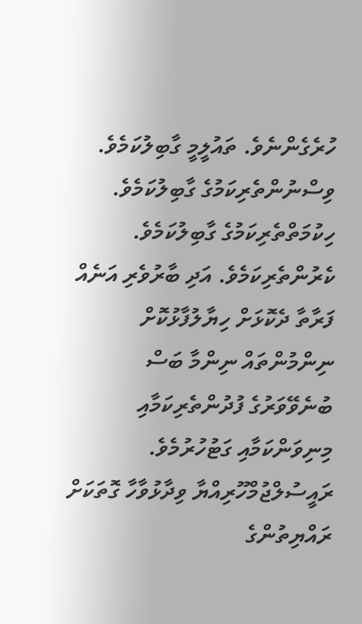ހުރެގެންނެވެ. ތައުލީމީ ގާބިލުކަމެވެ. ވިސްނުންތެރިކަމުގެ ގާބިލުކަމެވެ. ހިކުމަތްތެރިކަމުގެ ގާބިލުކަމެވެ. ކެރުންތެރިކަމެވެ. އަދި ބާރުވެރި އަނެއް ފަރާތާ ދެކޮޅަށް ހިޔާލުފާޅުކޮށް ނިންމުންތައް ނިންމާ ބަސް ބުނެވޭވަރުގެ ފުދުންތެރިކަމާއި މިނިވަންކަމާއި ގަޓުހުރުމެވެ.
ރައީސުލްޖުމްހޫރިއްޔާ ވިދާޅުވާހާ ގޮތަކަށް ރައްޔިތުންގެ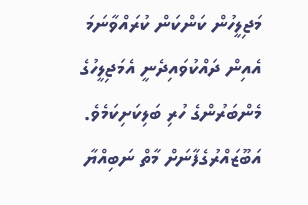މަޖިލީހުން ކަންކަން ކުރައްވާނަމަ އެއިން ދައްކުވައިދެނީ އެމަޖިލީހުގެ މެންބަރުންގެ ހުރި ބަލިކަށިކަމެވެ. އަބޫޒައްރުގެފާނަށް މާތް ނަބިއްޔާ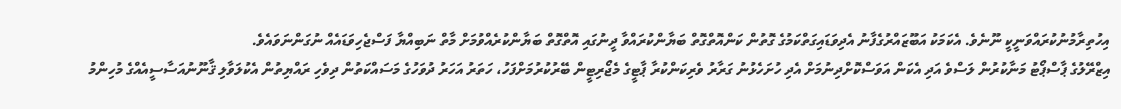އިހުތިރާމުނުކުރައްވަނީކީ ނޫނެވެ. އެކަމަކު އަބޫޒައްރުގެފާނު އެދިވަޑައިގަތްކަމުގެ ގޮތުން ކަންއޮތްގޮތް ބަޔާންކުރައްވާ ދީނުގައި އޮތްގޮތް ބަޔާންކުރެއްވުމަށް މާތް ނަބިއްޔާ ފަސްޖެހިވަޑައެއް ނުގަންނަވައެވެ.
އިޒްރޭލުގެ ޕާސްޕޯޓު މަނާކުރުން ލަސްވެ އަދި އެކަން އަވަސްކޮށްދިނުމަށް އެދި ހުށަހެޅުނު ގަރާރު ވެރިކަންކުރާ ޕާޓީގެ މެޖޯރިޓީން ބޭރުކުރުމަށްފަހު، ހަތަރު އަހަރު ދުވަހުގެ މަސައްކަތުން ދިވެހި ރައްޔިތުން އެކުލަވާލި ޤާނޫނުއަސާސީއެއްގެ މުހިންމު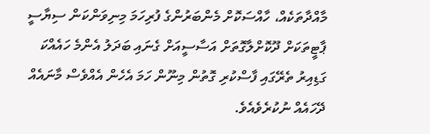މާއްދާތަކެއް، ހާއްސަކޮށް މެންބަރުންގެ ފުރިހަމަ މިނިވަންކަން ސިޔާސީ ޕާޓީތަކަށް ދޫކޮށްލާގޮތަށް އަސާސީއަށް ގެނައި ބަދަލު އެންމެ ހައެއްކަ ގަޑިއިރު ތެރޭގައި ފާސްކުރި ގޮތުން މިނޫން ހަމަ އެހެން އެއްވެސް މާނައެއް ދޭހައެއް ނުކުރެވެއެވެ.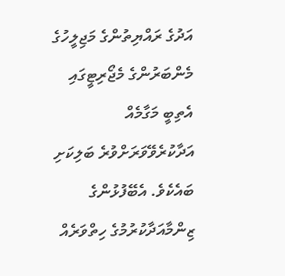އަދުގެ ރައްޔިތުންގެ މަޖިލީހުގެ މެންބަރުންގެ މެޖޯރިޓީގައި އެތިބީ މަގާމެއް އަދާކުރެވޭވަރަށްވުރެ ބަލިކަށި ބައެކެވެ. އެބޭފުޅުންގެ ޒިންމާއަދާކުރުމުގެ ހިތްވަރެއް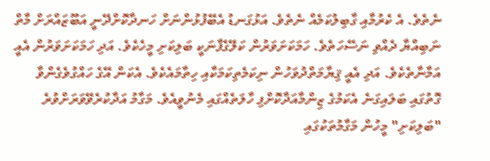ނެތެވެ. އެ ކެރުމާއި ގާބިލުކަމެއް ނެތެވެ. އަޅުގަނޑު އެބޭފުޅުންނަށް ހަނދާކޮށްދޭނީ އަބޫޒައްރަށް މާތް ނަބިއްޔާ ދެއްވި ނަސޭހަތެވެ. ހަމަކަށަވަރުން ކަލޭގެފާނަކީ ބަލިކަށި މީހެކެވެ. އަދި ހަމަކަށަވަރުން އެއީ އަމާނާތެކެވެ. އަދި އެއީ ޤިޔާމަތްދުވަހުން ނިކަމެތިކަމަކާއި ހިތާމައެކެވެ. އެކަން އޭގެ ހައްގުވެގެންވާ ގޮތުގައި ބަލައިގަނެ އެކަމުގެ ޒިންމާއަދާކޮށްފި ހާލަތެއްގައި މެނުވީއެވެ. މަގާމު އަދާކުރެވޭވަރަށްވުރެ "ބަލިކަށި" މީހުން މަގާމުތަކުގައި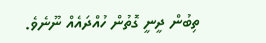ތިބުން ދީނީ ގޮތުން ހުއްދައެއް ނޫނެވެ.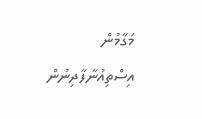މަގާމުން އިސްތިއުނާފާދިނުން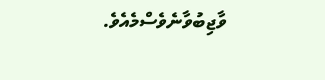ވާޖިބުވާނެވެސްމެއެވެ.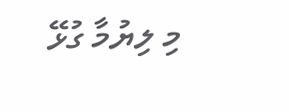މި ލިޔުމާ ގުޅޭ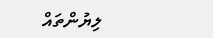ލިޔުންތައް